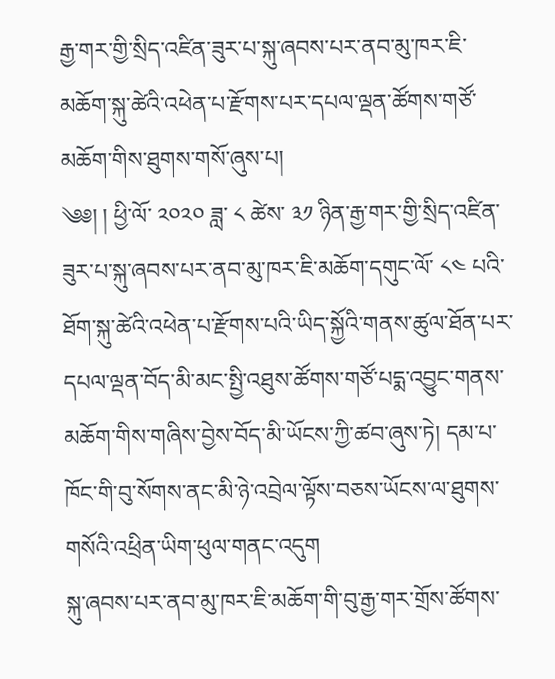རྒྱ་གར་གྱི་སྲིད་འཛིན་ཟུར་པ་སྐུ་ཞབས་པར་ནབ་མུ་ཁར་ཇི་མཆོག་སྐུ་ཚེའི་འཕེན་པ་རྫོགས་པར་དཔལ་ལྡན་ཚོགས་གཙོ་མཆོག་གིས་ཐུགས་གསོ་ཞུས་པ།
༄༅། ། ཕྱི་ལོ་ ༢༠༢༠ ཟླ་ ༨ ཚེས་ ༣༡ ཉིན་རྒྱ་གར་གྱི་སྲིད་འཛིན་ཟུར་པ་སྐུ་ཞབས་པར་ནབ་མུ་ཁར་ཇི་མཆོག་དགུང་ལོ་ ༨༤ པའི་ཐོག་སྐུ་ཚེའི་འཕེན་པ་རྫོགས་པའི་ཡིད་སྐྱོའི་གནས་ཚུལ་ཐོན་པར་དཔལ་ལྡན་བོད་མི་མང་སྤྱི་འཐུས་ཚོགས་གཙོ་པདྨ་འབྱུང་གནས་མཆོག་གིས་གཞིས་བྱེས་བོད་མི་ཡོངས་ཀྱི་ཚབ་ཞུས་ཏེ། དམ་པ་ཁོང་གི་བུ་སོགས་ནང་མི་ཉེ་འབྲེལ་ལྟོས་བཅས་ཡོངས་ལ་ཐུགས་གསོའི་འཕྲིན་ཡིག་ཕུལ་གནང་འདུག
སྐུ་ཞབས་པར་ནབ་མུ་ཁར་ཇི་མཆོག་གི་བུ་རྒྱ་གར་གྲོས་ཚོགས་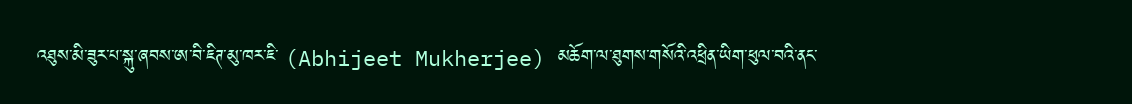འཐུས་མི་ཟུར་པ་སྐུ་ཞབས་ཨ་བི་ཇིཊ་མུ་ཁར་ཇི་ (Abhijeet Mukherjee) མཆོག་ལ་ཐུགས་གསོའི་འཕྲིན་ཡིག་ཕུལ་བའི་ནང་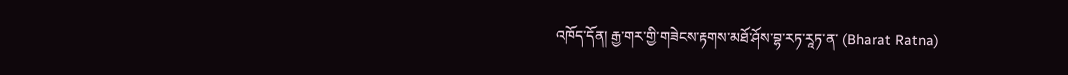འཁོད་དོན། རྒྱ་གར་གྱི་གཟེངས་རྟགས་མཐོ་ཤོས་བྷ་རཏ་རཱཏ་ན་ (Bharat Ratna)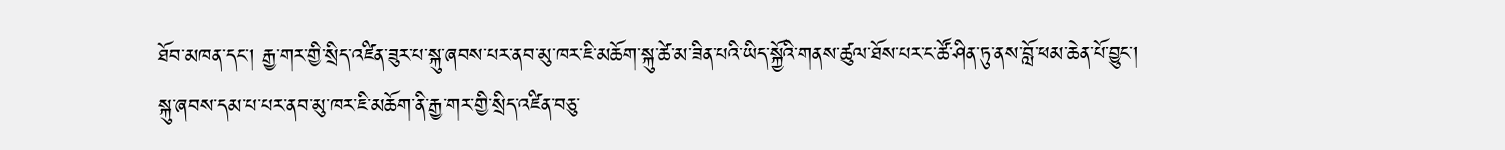ཐོབ་མཁན་དང་། རྒྱ་གར་གྱི་སྲིད་འཛིན་ཟུར་པ་སྐུ་ཞབས་པར་ནབ་མུ་ཁར་ཇི་མཆོག་སྐུ་ཚེ་མ་ཟིན་པའི་ཡིད་སྐྱོའི་གནས་ཚུལ་ཐོས་པར་ང་ཚོ་ཤིན་ཏུ་ནས་བློ་ཕམ་ཆེན་པོ་བྱུང་།
སྐུ་ཞབས་དམ་པ་པར་ནབ་མུ་ཁར་ཇི་མཆོག་ནི་རྒྱ་གར་གྱི་སྲིད་འཛིན་བཅུ་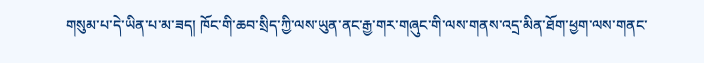གསུམ་པ་དེ་ཡིན་པ་མ་ཟད། ཁོང་གི་ཆབ་སྲིད་ཀྱི་ལས་ཡུན་ནང་རྒྱ་གར་གཞུང་གི་ལས་གནས་འདྲ་མིན་ཐོག་ཕྱག་ལས་གནང་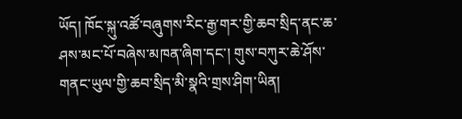ཡོད། ཁོང་སྐུ་འཚོ་བཞུགས་རིང་རྒྱ་གར་གྱི་ཆབ་སྲིད་ནང་ཆ་ཤས་མང་པོ་བཞེས་མཁན་ཞིག་དང་། གུས་བཀུར་ཆེ་ཤོས་གནང་ཡུལ་གྱི་ཆབ་སྲིད་མི་སྣའི་གྲས་ཤིག་ཡིན།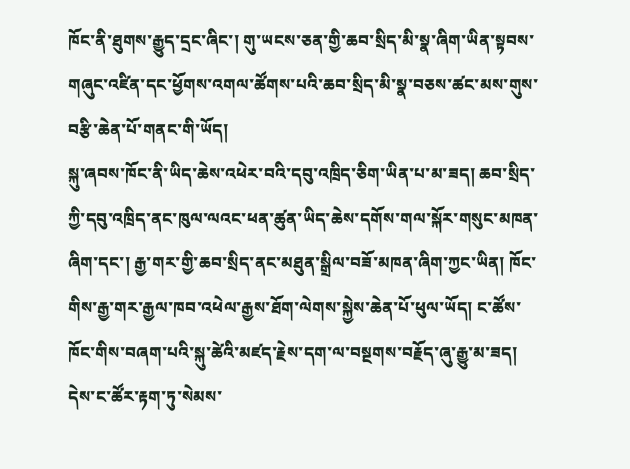ཁོང་ནི་ཐུགས་རྒྱུད་དྲང་ཞིང་། གུ་ཡངས་ཅན་གྱི་ཆབ་སྲིད་མི་སྣ་ཞིག་ཡིན་སྟབས་གཞུང་འཛིན་དང་ཕྱོགས་འགལ་ཚོགས་པའི་ཆབ་སྲིད་མི་སྣ་བཅས་ཚང་མས་གུས་བརྩི་ཆེན་པོ་གནང་གི་ཡོད།
སྐུ་ཞབས་ཁོང་ནི་ཡིད་ཆེས་འཕེར་བའི་དབུ་འཁྲིད་ཅིག་ཡིན་པ་མ་ཟད། ཆབ་སྲིད་ཀྱི་དབུ་འཁྲིད་ནང་ཁུལ་ལའང་ཕན་ཚུན་ཡིད་ཆེས་དགོས་གལ་སྐོར་གསུང་མཁན་ཞིག་དང་། རྒྱ་གར་གྱི་ཆབ་སྲིད་ནང་མཐུན་སྒྲིལ་བཟོ་མཁན་ཞིག་ཀྱང་ཡིན། ཁོང་གིས་རྒྱ་གར་རྒྱལ་ཁབ་འཕེལ་རྒྱས་ཐོག་ལེགས་སྐྱེས་ཆེན་པོ་ཕུལ་ཡོད། ང་ཚོས་ཁོང་གིས་བཞག་པའི་སྐུ་ཚེའི་མཛད་རྗེས་དག་ལ་བསྔགས་བརྗོད་ཞུ་རྒྱུ་མ་ཟད། དེས་ང་ཚོར་རྟག་ཏུ་སེམས་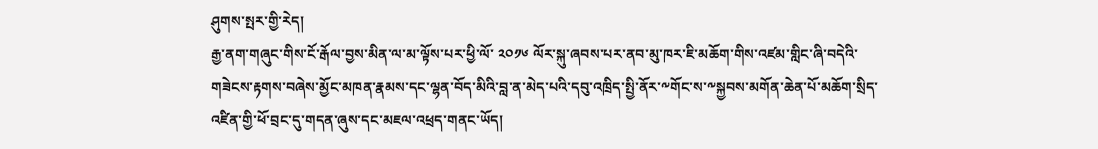ཤུགས་སྤར་གྱི་རེད།
རྒྱ་ནག་གཞུང་གིས་ངོ་རྒོལ་བྱས་མིན་ལ་མ་ལྟོས་པར་ཕྱི་ལོ་ ༢༠༡༦ ལོར་སྐུ་ཞབས་པར་ནབ་མུ་ཁར་ཇི་མཆོག་གིས་འཛམ་གླིང་ཞི་བདེའི་གཟེངས་རྟགས་བཞེས་མྱོང་མཁན་རྣམས་དང་ལྷན་བོད་མིའི་བླ་ན་མེད་པའི་དབུ་འཁྲིད་སྤྱི་ནོར་༸གོང་ས་༸སྐྱབས་མགོན་ཆེན་པོ་མཆོག་སྲིད་འཛིན་གྱི་ཕོ་བྲང་དུ་གདན་ཞུས་དང་མཇལ་འཕྲད་གནང་ཡོད།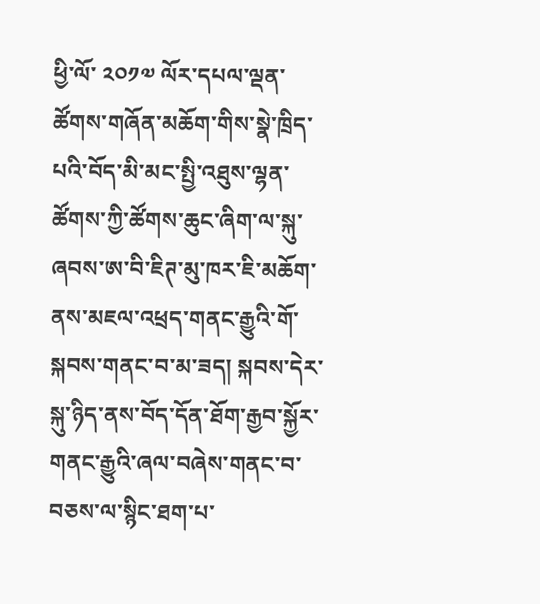ཕྱི་ལོ་ ༢༠༡༧ ལོར་དཔལ་ལྡན་ཚོགས་གཞོན་མཆོག་གིས་སྣེ་ཁྲིད་པའི་བོད་མི་མང་སྤྱི་འཐུས་ལྷན་ཚོགས་ཀྱི་ཚོགས་ཆུང་ཞིག་ལ་སྐུ་ཞབས་ཨ་བི་ཇིཊ་མུ་ཁར་ཇི་མཆོག་ནས་མཇལ་འཕྲད་གནང་རྒྱུའི་གོ་སྐབས་གནང་བ་མ་ཟད། སྐབས་དེར་སྐུ་ཉིད་ནས་བོད་དོན་ཐོག་རྒྱབ་སྐྱོར་གནང་རྒྱུའི་ཞལ་བཞེས་གནང་བ་བཅས་ལ་སྙིང་ཐག་པ་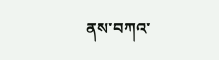ནས་བཀའ་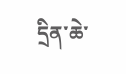དྲིན་ཆེ་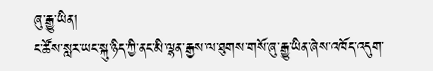ཞུ་རྒྱུ་ཡིན།
ང་ཚོས་སླར་ཡང་སྐུ་ཉིད་ཀྱི་ནང་མི་ལྷན་རྒྱས་ལ་ཐུགས་གསོ་ཞུ་རྒྱུ་ཡིན་ཞེས་འཁོད་འདུག་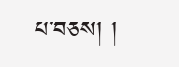པ་བཅས། །